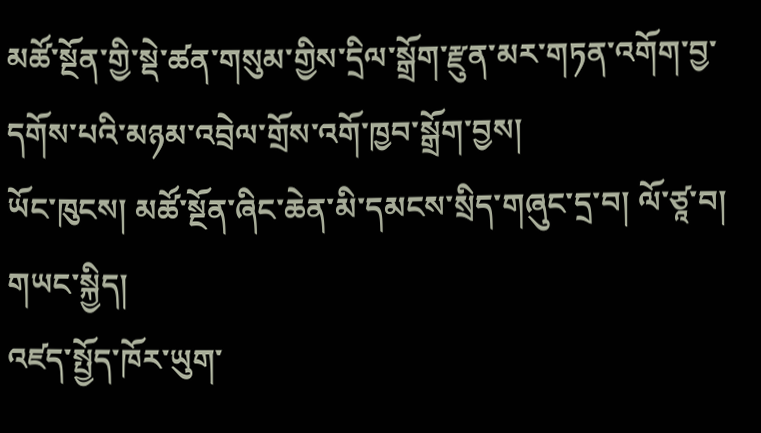མཚོ་སྔོན་གྱི་སྡེ་ཚན་གསུམ་གྱིས་དྲིལ་སྒྲོག་རྫུན་མར་གཏན་འགོག་བྱ་དགོས་པའི་མཉམ་འབྲེལ་གྲོས་འགོ་ཁྱབ་སྒྲོག་བྱས།
ཡོང་ཁུངས། མཚོ་སྔོན་ཞིང་ཆེན་མི་དམངས་སྲིད་གཞུང་དྲ་བ། ལོ་ཙཱ་བ། གཡང་སྐྱིད།
འཛད་སྤྱོད་ཁོར་ཡུག་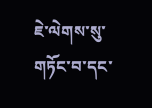ཇེ་ལེགས་སུ་གཏོང་བ་དང་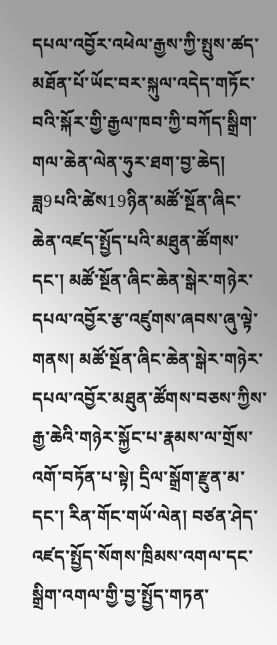དཔལ་འབྱོར་འཕེལ་རྒྱས་ཀྱི་སྤུས་ཚད་མཐོན་པོ་ཡོང་བར་སྐུལ་འདེད་གཏོང་བའི་སྐོར་གྱི་རྒྱལ་ཁབ་ཀྱི་བཀོད་སྒྲིག་གལ་ཆེན་ལེན་ཧུར་ཐག་བྱ་ཆེད། ཟླ9པའི་ཚེས19ཉིན་མཚོ་སྔོན་ཞིང་ཆེན་འཛད་སྤྱོད་པའི་མཐུན་ཚོགས་དང་། མཚོ་སྔོན་ཞིང་ཆེན་སྒེར་གཉེར་དཔལ་འབྱོར་རྩ་འཛུགས་ཞབས་ཞུ་ལྟེ་གནས། མཚོ་སྔོན་ཞིང་ཆེན་སྒེར་གཉེར་དཔལ་འབྱོར་མཐུན་ཚོགས་བཅས་ཀྱིས་རྒྱ་ཆེའི་གཉེར་སྐྱོང་པ་རྣམས་ལ་གྲོས་འགོ་བཏོན་པ་སྟེ། དྲིལ་སྒྲོག་རྫུན་མ་དང་། རིན་གོང་གཡོ་ལེན། བཙན་ཤེད་འཛད་སྤྱོད་སོགས་ཁྲིམས་འགལ་དང་སྒྲིག་འགལ་གྱི་བྱ་སྤྱོད་གཏན་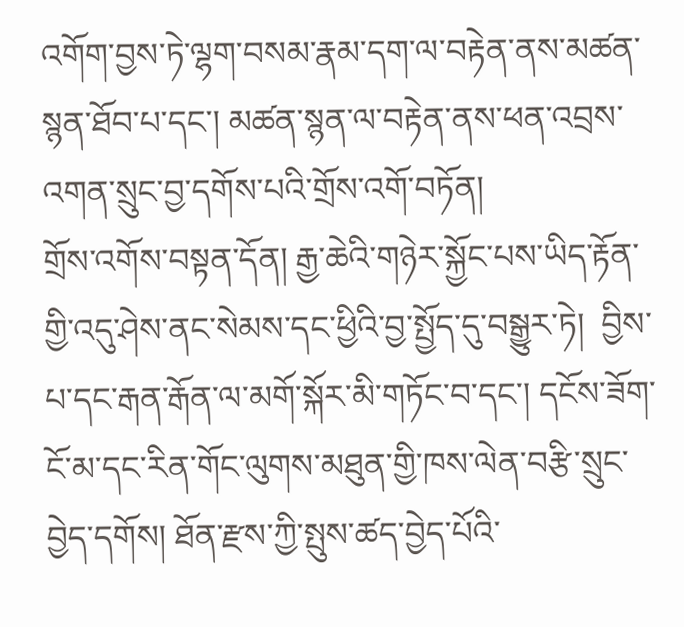འགོག་བྱས་ཏེ་ལྷག་བསམ་རྣམ་དག་ལ་བརྟེན་ནས་མཚན་སྙན་ཐོབ་པ་དང་། མཚན་སྙན་ལ་བརྟེན་ནས་ཕན་འབྲས་འགན་སྲུང་བྱ་དགོས་པའི་གྲོས་འགོ་བཏོན།
གྲོས་འགོས་བསྟན་དོན། རྒྱ་ཆེའི་གཉེར་སྐྱོང་པས་ཡིད་རྟོན་གྱི་འདུ་ཤེས་ནང་སེམས་དང་ཕྱིའི་བྱ་སྤྱོད་དུ་བསྒྱུར་ཏེ།  བྱིས་པ་དང་རྒན་རྒོན་ལ་མགོ་སྐོར་མི་གཏོང་བ་དང་། དངོས་ཟོག་ངོ་མ་དང་རིན་གོང་ལུགས་མཐུན་གྱི་ཁས་ལེན་བརྩི་སྲུང་བྱེད་དགོས། ཐོན་རྫས་ཀྱི་སྤུས་ཚད་བྱེད་པོའི་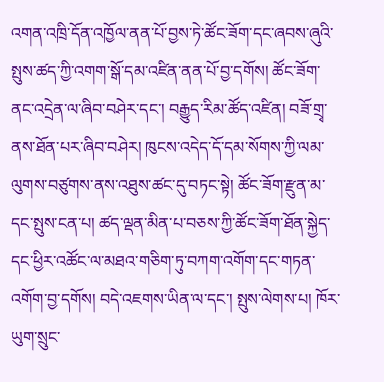འགན་འཁྲི་དོན་འཁྱོལ་ནན་པོ་བྱས་ཏེ་ཚོང་ཟོག་དང་ཞབས་ཞུའི་སྤུས་ཚད་ཀྱི་འགག་སྒོ་དམ་འཛིན་ནན་པོ་བྱ་དགོས། ཚོང་ཟོག་ནང་འདྲེན་ལ་ཞིབ་བཤེར་དང་། བརྒྱུད་རིམ་ཚོད་འཛིན། བཟོ་གྲྭ་ནས་ཐོན་པར་ཞིབ་བཤེར། ཁུངས་འདེད་དོ་དམ་སོགས་ཀྱི་ལམ་ལུགས་བཙུགས་ནས་འཐུས་ཚང་དུ་བཏང་སྟེ། ཚོང་ཟོག་རྫུན་མ་དང་སྤུས་ངན་པ། ཚད་ལྡན་མིན་པ་བཅས་ཀྱི་ཚོང་ཟོག་ཐོན་སྐྱེད་དང་ཕྱིར་འཚོང་ལ་མཐའ་གཅིག་ཏུ་བཀག་འགོག་དང་གཏན་འགོག་བྱ་དགོས། བདེ་འཇགས་ཡིན་ལ་དང་། སྤུས་ལེགས་པ། ཁོར་ཡུག་སྲུང་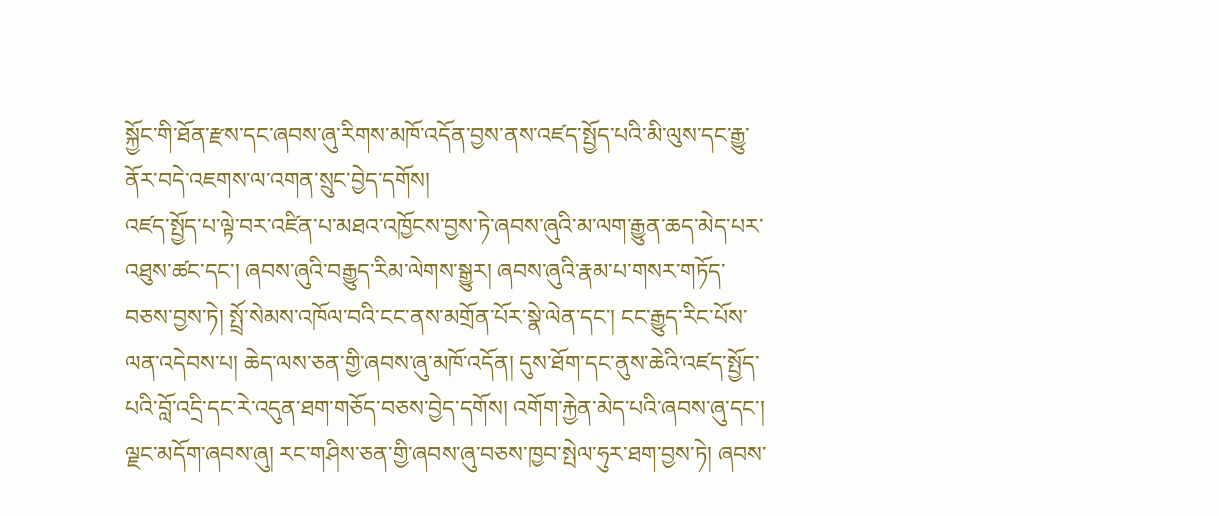སྐྱོང་གི་ཐོན་རྫས་དང་ཞབས་ཞུ་རིགས་མཁོ་འདོན་བྱས་ནས་འཛད་སྤྱོད་པའི་མི་ལུས་དང་རྒྱུ་ནོར་བདེ་འཇགས་ལ་འགན་སྲུང་བྱེད་དགོས།
འཛད་སྤྱོད་པ་ལྟེ་བར་འཛིན་པ་མཐའ་འཁྱོངས་བྱས་ཏེ་ཞབས་ཞུའི་མ་ལག་རྒྱུན་ཆད་མེད་པར་འཐུས་ཚང་དང་། ཞབས་ཞུའི་བརྒྱུད་རིམ་ལེགས་སྒྱུར། ཞབས་ཞུའི་རྣམ་པ་གསར་གཏོད་བཅས་བྱས་ཏེ། སྤྲོ་སེམས་འཁོལ་བའི་ངང་ནས་མགྲོན་པོར་སྣེ་ལེན་དང་། ངང་རྒྱུད་རིང་པོས་ལན་འདེབས་པ། ཆེད་ལས་ཅན་གྱི་ཞབས་ཞུ་མཁོ་འདོན། དུས་ཐོག་དང་ནུས་ཆེའི་འཛད་སྤྱོད་པའི་བློ་འདྲི་དང་རེ་འདུན་ཐག་གཅོད་བཅས་བྱེད་དགོས། འགོག་རྐྱེན་མེད་པའི་ཞབས་ཞུ་དང་། ལྗང་མདོག་ཞབས་ཞུ། རང་གཤིས་ཅན་གྱི་ཞབས་ཞུ་བཅས་ཁྱབ་སྤེལ་ཧུར་ཐག་བྱས་ཏེ། ཞབས་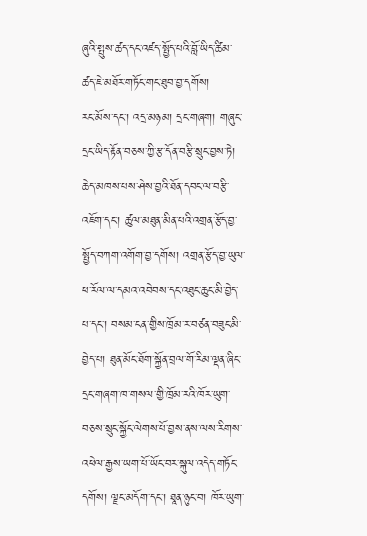ཞུའི་སྤུས་ཚད་དང་འཛད་སྤྱོད་པའི་བློ་ཡིད་ཚིམ་ཚད་ཇེ་མཐོར་གཏོང་གང་ཐུབ་བྱ་དགོས།
རང་མོས་དང་། འདྲ་མཉམ། དྲང་གཞག། གཞུང་དྲང་ཡིད་རྟོན་བཅས་ཀྱི་རྩ་དོན་བརྩི་སྲུང་བྱས་ཏེ། ཆེད་མཁས་པས་ཤེས་བྱའི་ཐོན་དབང་ལ་བརྩི་འཇོག་དང་། ཚུལ་མཐུན་མིན་པའི་འགྲན་རྩོད་བྱ་སྤྱོད་བཀག་འགོག་བྱ་དགོས། འགྲན་རྩོད་བྱ་ཡུལ་ཕ་རོལ་ལ་དམའ་འབེབས་དང་འཐུང་ཆུང་མི་བྱེད་པ་དང་། བསམ་ངན་གྱིས་ཁྲོམ་ར་བཙན་བཟུང་མི་བྱེད་པ། ཐུན་མོང་ཐོག་སྐྱོན་བྲལ་གོ་རིམ་ལྡན་ཞིང་དྲང་གཞག་ཁ་གསལ་གྱི་ཁྲོམ་རའི་ཁོར་ཡུག་བཅས་སྲུང་སྐྱོང་ལེགས་པོ་བྱས་ནས་ལས་རིགས་འཕེལ་རྒྱས་ཡག་པོ་ཡོང་བར་སྐུལ་འདེད་གཏོང་དགོས། ལྗང་མདོག་དང་། ཐཱན་ཉུང་བ། ཁོར་ཡུག་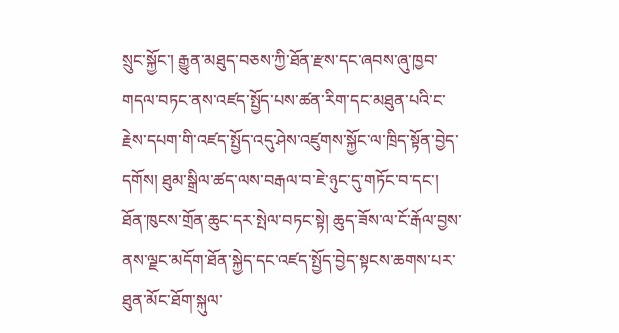སྲུང་སྐྱོང་། རྒྱུན་མཐུད་བཅས་ཀྱི་ཐོན་རྫས་དང་ཞབས་ཞུ་ཁྱབ་གདལ་བཏང་ནས་འཛད་སྤྱོད་པས་ཚན་རིག་དང་མཐུན་པའི་ང་རྗེས་དཔག་གི་འཛད་སྤྱོད་འདུ་ཤེས་འཛུགས་སྐྱོང་ལ་ཁྲིད་སྟོན་བྱེད་དགོས། ཐུམ་སྒྲིལ་ཚད་ལས་བརྒལ་བ་ཇེ་ཉུང་དུ་གཏོང་བ་དང་། ཐོན་ཁུངས་གྲོན་ཆུང་དར་སྤེལ་བཏང་སྟེ། ཆུད་ཟོས་ལ་ངོ་རྒོལ་བྱས་ནས་ལྗང་མདོག་ཐོན་སྐྱེད་དང་འཛད་སྤྱོད་བྱེད་སྟངས་ཆགས་པར་ཐུན་མོང་ཐོག་སྐུལ་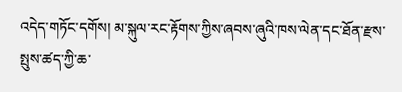འདེད་གཏོང་དགོས། མ་སྐུལ་རང་རྟོགས་ཀྱིས་ཞབས་ཞུའི་ཁས་ལེན་དང་ཐོན་རྫས་སྤུས་ཚད་ཀྱི་ཆ་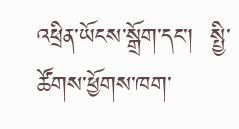འཕྲིན་ཡོངས་སྒྲོག་དང་།  སྤྱི་ཚོགས་ཕྱོགས་ཁག་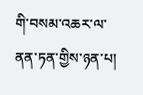གི་བསམ་འཆར་ལ་ནན་ཏན་གྱིས་ཉན་པ།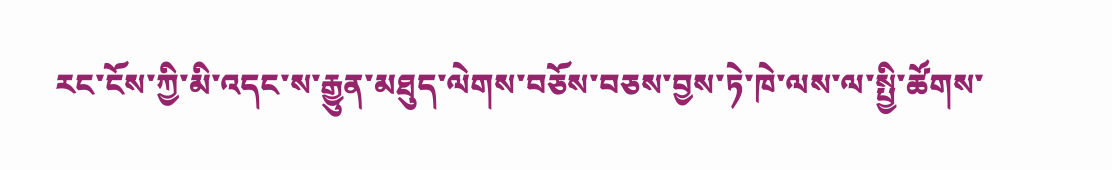རང་ངོས་ཀྱི་མི་འདང་ས་རྒྱུན་མཐུད་ལེགས་བཅོས་བཅས་བྱས་ཏེ་ཁེ་ལས་ལ་སྤྱི་ཚོགས་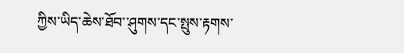ཀྱིས་ཡིད་ཆེས་ཐོབ་་ཤུགས་དང་སྤུས་རྟགས་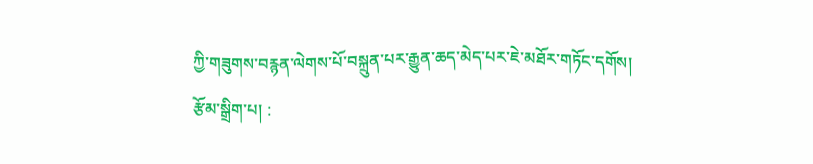ཀྱི་གཟུགས་བརྙན་ལེགས་པོ་བསྐྲུན་པར་རྒྱུན་ཆད་མེད་པར་ཇེ་མཐོར་གཏོང་དགོས།
རྩོམ་སྒྲིག་པ། :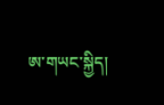ཨ་གཡང་སྐྱིད།